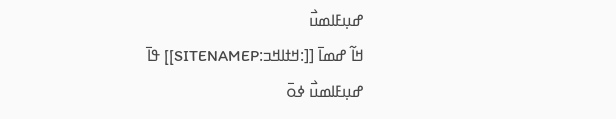ߝߎ߲ߓߊߘߎ߯
ߞߊ߬ ߝߘߊ߫ [[:ߞߙߊߞߏ:SITENAMEP]] ߟߊ߫
ߝߎ߲ߓߊߘߎ߯ ߦߋ߫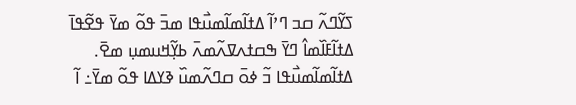ߖߌ߬ߣߍ߬ ߛߏ ߣߴߊ߬ ߡߙߊ߬ߘߊ߬ߘߎ߯ߟߊ ߘߏ߫ ߟߋ߬ ߘߌ߫ ߟߐ߬ߟߊ߫ ߡߙߊ߬ߓߊ߰ߘߊ߮ ߣߌ߫ ߒߛߙߍߜߍ߬ߘߍ߫ ߕߌ߲߬ߞߎߘߎ߲ ߘߐ߫. ߡߙߊ߬ߘߊ߬ߘߎ߯ߟߊ ߏ߬ ߦߋ߫ ߛߣߍ߬ߘߎ߰ ߢߌߡߊ ߟߋ߬ ߘߌ߫߸ ߊ߬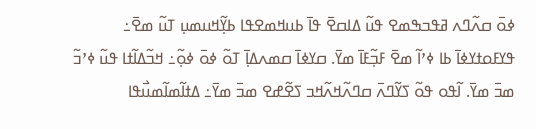ߦߋ߫ ߛߍ߬ߣߍ ߥߟߏߒߘߐ ߟߎ߬ ߡߊߛߐ߫ ߟߊ߫ ߕߎߞߘߐߟߊ ߕߌ߲߬ߞߎߘߎ߲ ߠߎ߬ ߘߐ߫߸ ߟߌߓߋߙߌߦߊ߫ ߕߊ ߦߴߊ߬ ߘߐ߫ ߓߏ߲߬ߓߊ߫ ߘߌ߫. ߛߌߦߊ߫ ߛߘߍߡߊ߲߫ ߠߋ߬ ߦߋ߫ ߦߋ߲߬߸ ߞߏ߬ߡߊ߬ߙߊ ߟߎ߬ ߦߴߏ߬ ߘߏ߫ ߘߌ߫. ߊ߬ߟߋ ߟߋ߬ ߖߌ߬ߣߍ߫ ߛߣߍ߬ߞߍ߬ߞߏ ߖߐ߬ߝߐ ߘߏ߫ ߘߌ߫߸ ߡߙߊ߬ߘߊ߬ߘߎ߯ߟߊ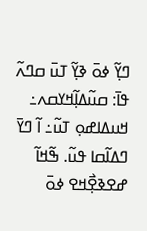ߣߌ߲߬ ߦߋ߫ ߢߌ߲߬ ߠߎ߫ ߛߣߍ߬ ߟߊ߫: ߛߎ߬ߡߊ߲߬ߞߌߛߍ߸ ߞߎߡߊߝߋ߲ ߠߎ߬߸ ߊ߬ ߣߌ߫ ߣߡߊ߬ߛߊ ߟߎ߬. ߒ߬ߞߊ߬ ߝߐߢߐ߲߯ߞߐ ߦߋ߫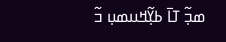ߘߏ߲߬ ߠߊ߫ ߕߌ߲߬ߞߎߘߎ߲ ߏ߬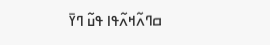ߛߣߍ߬ߞߍ߬ߟߊ ߟߎ߬ ߣߌ߫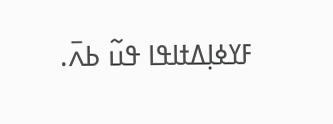ߓߌߦߊ߲ߡߙߊߟߊ ߟߎ߬ ߕߍ߫.